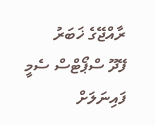ރާއްޖޭގެ ޚަބަރު
ފޭދޫ ސްޕޯޓްސް ސެމީ ފައިނަލަށް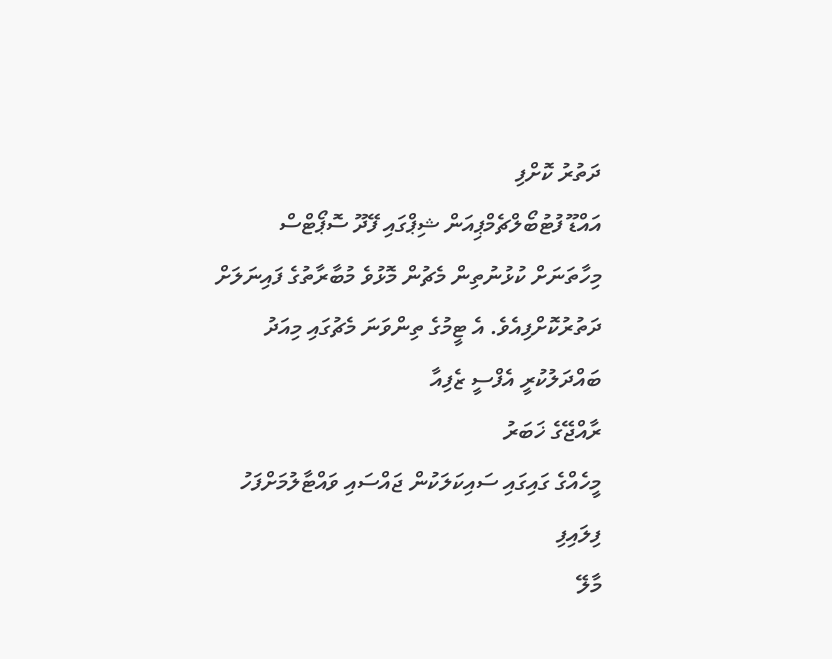ދަތުރު ކޮށްފި
އައްޑޫ ފުޓުބޯލްޗެމްޕިއަން ޝިޕްގައި ފޭދޫ ސޮޕޯޓްސް މިހާތަނަށް ކުޅުނުތިން މެޗުން މޮޅުވެ މުބާރާތުގެ ފައިނަލަށް ދަތުރުކޮށްފިއެވެ. އެ ޓީމުގެ ތިންވަނަ މެޗުގައި މިއަދު ބައްދަލުކުރީ އެފްސީ ޒެފިއާ
ރާއްޖޭގެ ޚަބަރު
މީހެއްގެ ގައިގައި ސައިކަލަކުން ޖައްސައި ވައްޓާލުމަށްފަހު ފިލައިފި
މާލޭ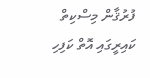ފުރުޤާން މިސްކިތް ކައިރީގައި އޮތް ކަފިހި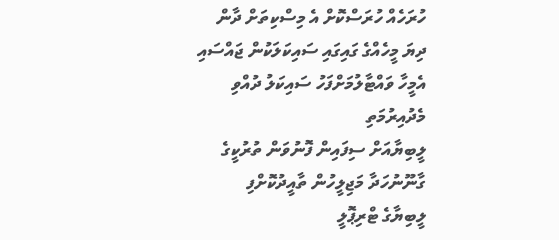ހުރަހެއް ހުރަސްކޮށް އެ މިސްކިތަށް ދާން ދިޔަ މީހެއްގެ ގައިގައި ސައިކަލަކުން ޖައްސައި އެމީހާ ވައްޓާލުމަށްފަހު ސައިކަލު ދުއްވި
މެދުއިރުމަތި
ލީބިޔާއަށް ސިފައިން ފޮނުވަން ތުރުކީގެ ގާނޫނުހަދާ މަޖިލީހުން ތާއީދުކޮށްފި
ލީބިޔާގެ ޓްރިޕޮލީ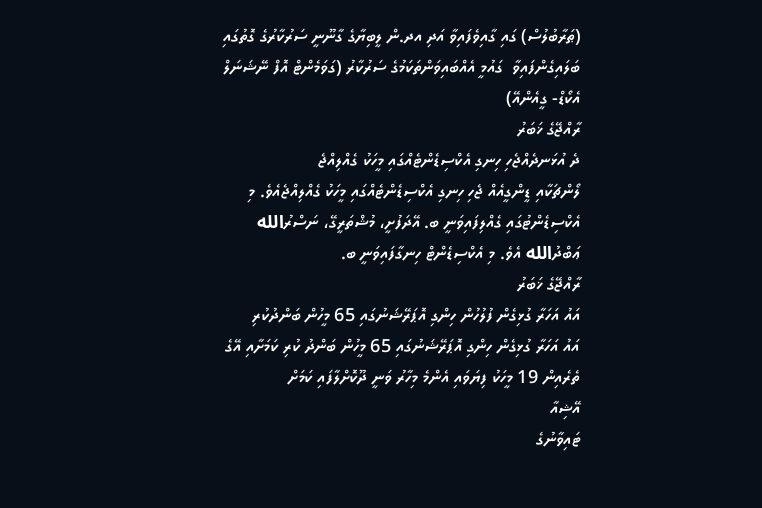(ޠަރާބުލުސް) ގައި ގާއިވެފައިވާ އަދި އދ.ން ލީބިޔާގެ ގާނޫނީ ސަރުކާރުގެ ގޮތުގައި ބަލައިގެންފައިވާ  ގައުމީ އެއްބައިވަންތަކަމުގެ ސަރުކާރު (ގަވަމެންޓް އޮފް ނޭޝަނަލް އެކޯޑް- ގީއެންއޭ)
ރާއްޖޭގެ ޚަބަރު
ދެ އުޅަނދެއްޖެހި ހިނގި އެކްސިޑެންޓެއްގައި މީހަކު ގެއްލިއްޖެ
ލޯންޗަކާއި ޑީންގީއެއް ޖެހި ހިނގި އެކްސިޑެންޓެއްގައި މީހަކު ގެއްލިއްޖެއެވެ. މި އެކްސިޑެންޓުގައި ގެއްލިފައިވަނީ ބ. އޭދަފުށީ، މުޝްތަރީގޭ، ނަސްރުالله ޢަބްދުالله އެވެ. މި އެކްސިޑެންޓް ހިނގާފައިވަނީ ބ.
ރާއްޖޭގެ ޚަބަރު
އައު އަހަރާ ގުޅިގެން ފުލުހުން ހިންގި އޮޕަރޭޝަނުގައި 65 މީހުން ބަންދުކުރި
އައު އަހަރާ ގުޅިގެން ހިންގި އޮޕަރޭޝަނުގައި 65 މީހުން ބަންދު ކުރި ކަމަށާއި އޭގެ ތެރެއިން 19 މީހަކު ފިޔަވައި އެންމެ މިހާރު ވަނީ ދޫކޮށްލާފައި ކަމަށް
އޭޝިއާ
ޓައިވާނުގެ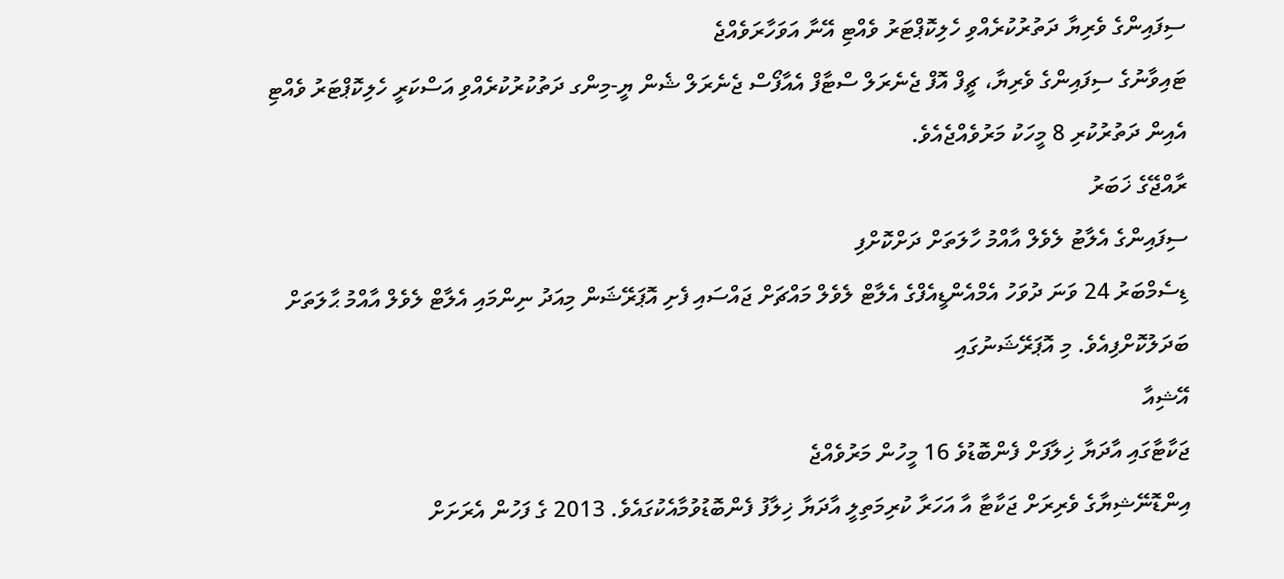ސިފައިންގެ ވެރިޔާ ދަތުރުކުރެއްވި ހެލިކޮޕްޓަރު ވެއްޓި އޭނާ އަވަހާރަވެއްޖެ
ޓައިވާނުގެ ސިފައިންގެ ވެރިޔާ، ޗީފް އޮފް ޖެނެރަލް ސްޓާފް އެއާފޯސް ޖެނެރަލް ޝެން ޔީ-މިންގ ދަތުކުރުކުރެއްވި އަސްކަރީ ހެލިކޮޕްޓަރު ވެއްޓި އެއިން ދަތުރުކުރި 8 މީހަކު މަރުވެއްޖެއެވެ.
ރާއްޖޭގެ ޚަބަރު
ސިފައިންގެ އެލާޓު ލެވެލް އާއްމު ހާލަތަށް ދަށްކޮށްފި
ޑިސެމްބަރު 24 ވަނަ ދުވަހު އެމްއެންޑީއެފްގެ އެލާޓް ލެވެލް މައްޗަށް ޖައްސައި ފެށި އޮޕަރޭޝަން މިއަދު ނިންމައި އެލާޓް ލެވެލް އާއްމު ޙާލަތަށް ބަދަލުކޮށްފިއެވެ. މި އޮޕަރޭޝަނުގައި
އޭޝިއާ
ޖަކާޓާގައި އާދަޔާ ޚިލާފަށް ފެންބޮޑުވެ 16 މީހުން މަރުވެއްޖެ
އިންޑޮނޭޝިޔާގެ ވެރިރަށް ޖަކާޓާ އާ އަހަރާ ކުރިމަތިލީ އާދަޔާ ޚިލާފު ފެންބޮޑުވުމާއެކުގައެވެ. 2013 ގެ ފަހުން އެރަށަށް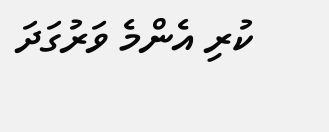ކުރި އެންމެ ވަރުގަދަ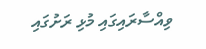ވިއްސާރައިގައި މުޅި ރަށުގައި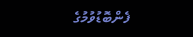ފެންބޮޑުވުމުގެ